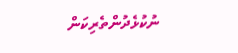ނުކުޅެދުންތެރިކަން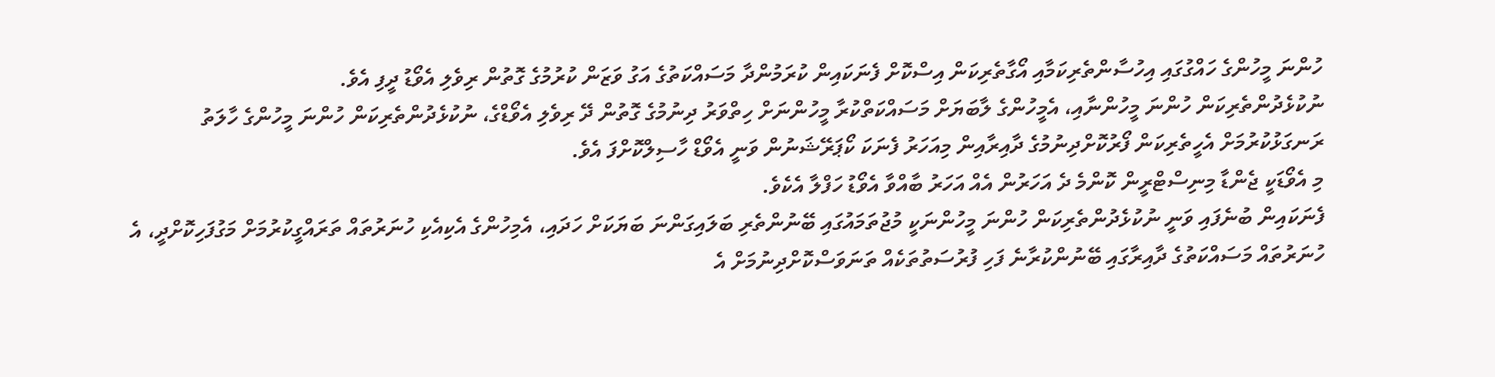ހުންނަ މީހުންގެ ހައްގުގައި އިހުސާންތެރިކަމާއި އޯގާތެރިކަން އިސްކޮށް ފެނަކައިން ކުރަމުންދާ މަސައްކަތުގެ އަގު ވަޒަން ކުރުމުގެ ގޮތުން ރިވެލި އެވޯޑު ދީފި އެވެ.
ނުކުޅެދުންތެރިކަން ހުންނަ މީހުންނާއި، އެމީހުންގެ ލާބަޔަށް މަސައްކަތްކުރާ މީހުންނަށް ހިތްވަރު ދިނުމުގެ ގޮތުން ދޭ ރިވެލި އެވޯޑްގެ، ނުކުޅެދުންތެރިކަން ހުންނަ މީހުންގެ ހާލަތު ރަނގަޅުކުރުމަށް އެހީތެރިކަން ފޯރުކޮށްދިނުމުގެ ދާއިރާއިން މިއަހަރު ފެނަކަ ކޯޕަރޭޝަނުން ވަނީ އެވޯޑް ހާސިލްކޮށްފަ އެވެ.
މި އެވޯޑަކީ ޖެންޑާ މިނިސްޓްރީން ކޮންމެ ދެ އަހަރުން އެއް އަހަރު ބާއްވާ އެވޯޑު ހަފްލާ އެކެވެ.
ފެނަކައިން ބުނެފައި ވަނީ ނުކުޅެދުންތެރިކަން ހުންނަ މީހުންނަކީ މުޖުތަމައުގައި ބޭނުންތެރި ބަލައިގަންނަ ބަޔަކަށް ހަދައި، އެމިހުންގެ އެކިއެކި ހުނަރުތައް ތަރައްގީކުރުމަށް މަގުފަހިކޮށްދީ، އެ ހުނަރުތައް މަސައްކަތުގެ ދާއިރާގައި ބޭނުންކުރާނެ ފަހި ފުރުސަތުތަކެއް ތަނަވަސްކޮށްދިނުމަށް އެ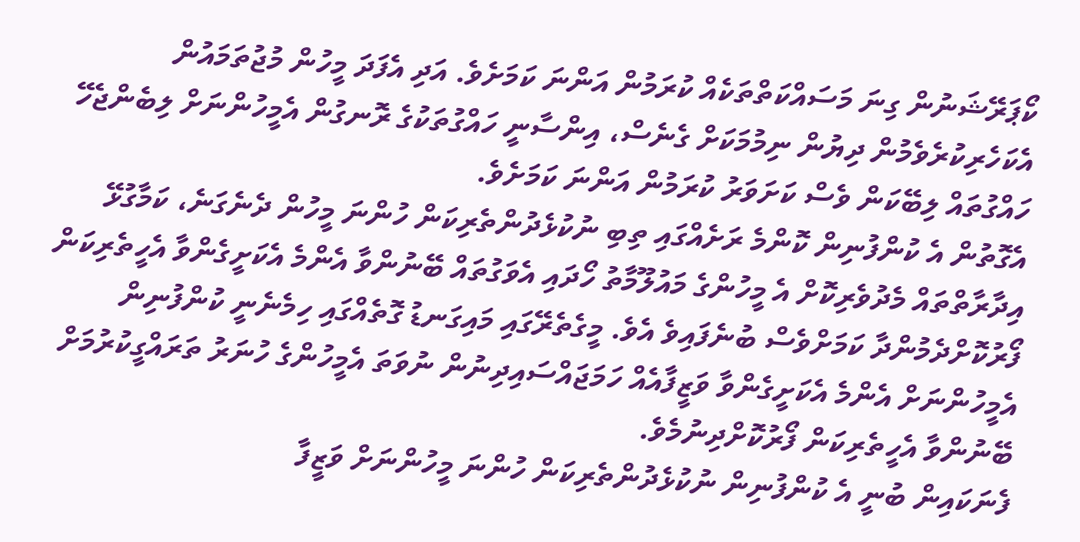ކޯޕަރޭޝަނުން ގިނަ މަސައްކަތްތަކެއް ކުރަމުން އަންނަ ކަމަށެވެ. އަދި އެފަދަ މީހުން މުޖުތަމައުން އެކަހެރިކުރެވެމުން ދިޔުން ނިމުމަކަށް ގެނެސް، އިންސާނީ ހައްގުތަކުގެ ރޮނގުން އެމީހުންނަށް ލިބެންޖެހޭ ހައްގުތައް ލިބޭކަން ވެސް ކަށަވަރު ކުރަމުން އަންނަ ކަމަށެވެ.
އެގޮތުން އެ ކުންފުނިން ކޮންމެ ރަށެއްގައި ތިބި ނުކުޅެދުންތެރިކަން ހުންނަ މީހުން ދެނެގަނެ، ކަމާގުޅޭ އިދާރާތްތައް މެދުވެރިކޮށް އެ މީހުންގެ މައުލޫމާތު ހޯދައި އެވަގުތައް ބޭނުންވާ އެންމެ އެކަށީގެންވާ އެހީތެރިކަން ފޯރުކޮށްދެމުންދާ ކަމަށްވެސް ބުނެފައިވެ އެވެ. މީގެތެރޭގައި މައިގަނޑު ގޮތެއްގައި ހިމެނެނީ ކުންފުނިން އެމީހުންނަށް އެންމެ އެކަށީގެންވާ ވަޒީފާއެއް ހަމަޖައްސައިދިނުން ނުވަތަ އެމީހުންގެ ހުނަރު ތަރައްގީކުރުމަށް ބޭނުންވާ އެހީތެރިކަން ފޯރުކޮށްދިނުމެވެ.
ފެނަކައިން ބުނީ އެ ކުންފުނިން ނުކުޅެދުންތެރިކަން ހުންނަ މީހުންނަށް ވަޒީފާ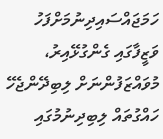ހަމަޖައްސައިދިނުމަށްފަހު ވަޒީފާގައި ގެންގުޅޭއިރު، މުވައްޒަފުންނަށް ލިބިދޭންޖެހޭ ހައްގުތައް ލިބިދިނުމުގައި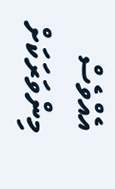އެއްވެސް މިންވަރަކަށް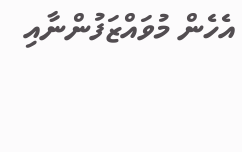އެހެން މުވައްޒަފުންނާއި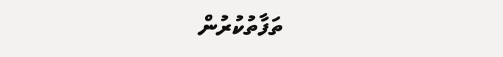ތަފާތުކުރުން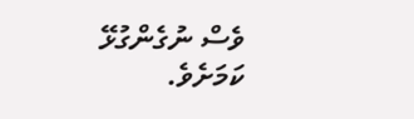ވެސް ނުގެންގުޅޭ ކަމަށެވެ.